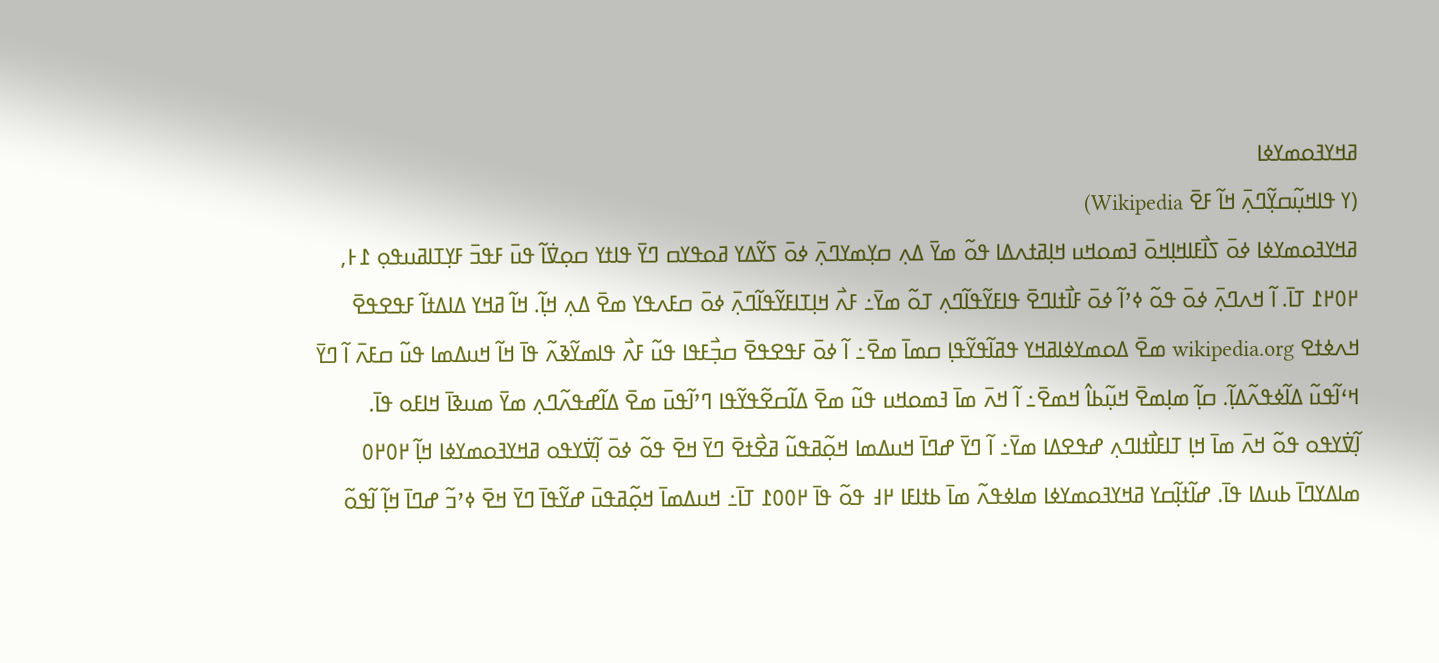ߥߞߌߔߋߘߌߦߊ
(ߌ ߟߊߞߎ߲߬ߛߌ߲߬ߣߍ߲߫ ߞߊ߬ ߓߐ߫ Wikipedia)
ߥߞߌߔߋߘߌߦߊ ߦߋ߫ ߖߊ߯ߓߊߞߊ߲ߞߋ߫ ߔߘߋߞߎ ߞߊ߲ߥߙߍߡߊ ߟߋ߬ ߘߌ߫ ߡߍ߲ ߛߌ߲ߘߌߣߍ߲߫ ߦߋ߫ ߖߌ߬ߡߌ ߥߋߟߌߛ ߣߌ߫ ߟߊߙߌ ߛߋ߲ߜ߭ߊ߬ ߟߎ߫ ߓߟߏ߫ ߓߌ߲ߠߊߥߎߟߋ߲ ߁߅, ߂߀߂߁ ߠߊ߫. ߊ߬ ߞߍߣߍ߲߫ ߦߋ߫ ߟߋ߬ ߦߴߊ߬ ߦߋ߫ ߓߊ߯ߙߊߣߐ߫ ߟߊߓߌ߬ߟߊ߬ߣߍ߲ ߠߋ߬ ߘߌ߫߸ ߓߍ߯ ߞߊ߲ߠߊߓߌ߬ߟߊ߬ߣߍ߲߫ ߦߋ߫ ߛߓߍߟߌ ߘߐ߫ ߡߍ߲ ߞߊ߲߬. ߞߊ߬ ߥߞߌ ߡߊߡߙߊ߬ ߓߟߐߟߐ߫ ߞߍߦߙߐ wikipedia.org ߘߐ߫ ߡߋߘߌߦߊߥߞߌ ߟߥߊ߬ߟߌ߬ߟߊ߲ ߛߘߊ߫ ߘߐ߫߸ ߊ߬ ߦߋ߫ ߓߟߐߟߐ߫ ߛߏ߲߯ߓߟߊ ߟߎ߬ ߓߍ߯ ߟߊߘߌ߬ߢߍ߬ ߟߊ߫ ߞߊ߬ ߞߎߡߘߊ ߟߎ߬ ߛߓߍ߫ ߊ߬ ߣߌ߫ ߞߵߊ߬ߟߎ߬ ߡߊ߬ߦߟߍ߬ߡߊ߲߬. ߛߊ߲߬ ߘߊ߲ߘߐ߫ ߞߎ߲߬ߕߊ߮ ߞߘߐ߫߸ ߊ߬ ߞߍ߫ ߘߊ߫ ߔߘߋߞߎ ߟߎ߬ ߘߐ߫ ߡߊ߬ߛߐ߬ߟߌ߬ߟߊ ߣߴߊ߬ߟߎ߫ ߘߐ߫ ߡߊ߬ߝߟߍ߬ߣߍ߲ ߘߌ߫ ߘߎߢߊ߫ ߞߊߓߋ ߟߊ߫.
ߊ߲߬ߜ߭ߌߟߋ ߟߋ߬ ߞߍ߫ ߘߊ߫ ߞߊ߲ ߠߊߓߊ߯ߙߊߣߍ߲ ߝߟߐߡߊ ߘߌ߫߸ ߊ߬ ߣߌ߫ ߝߣߊ߫ ߞߎߡߘߊ ߞߋ߲߬ߥߟߎ߬ ߥߐ߯ߙߐ߫ ߣߌ߫ ߞߐ߫ ߟߋ߬ ߦߋ߫ ߊ߲߬ߜ߭ߌߟߋ ߥߞߌߔߋߘߌߦߊ ߞߊ߲߬ ߂߀߂߀ ߘߊߡߌߣߊ߫ ߕߎߡߊ ߟߊ߫. ߝߊ߬ߙߊ߲߬ߛߌ ߥߞߌߔߋߘߌߦߊ ߘߊߦߟߍ߬ ߘߊ߫ ߕߙߊߓߊ ߂߃ ߟߋ߬ ߟߊ߫ ߂߀߀߁ ߠߊ߫߸ ߞߎߡߘߊ߫ ߞߋ߲߬ߥߟߎ߫ ߝߌ߬ߟߊ߫ ߣߌ߫ ߞߐ߫ ߦߴߏ߬ ߝߣߊ߫ ߞߊ߲߬ ߊ߬ߟߋ߬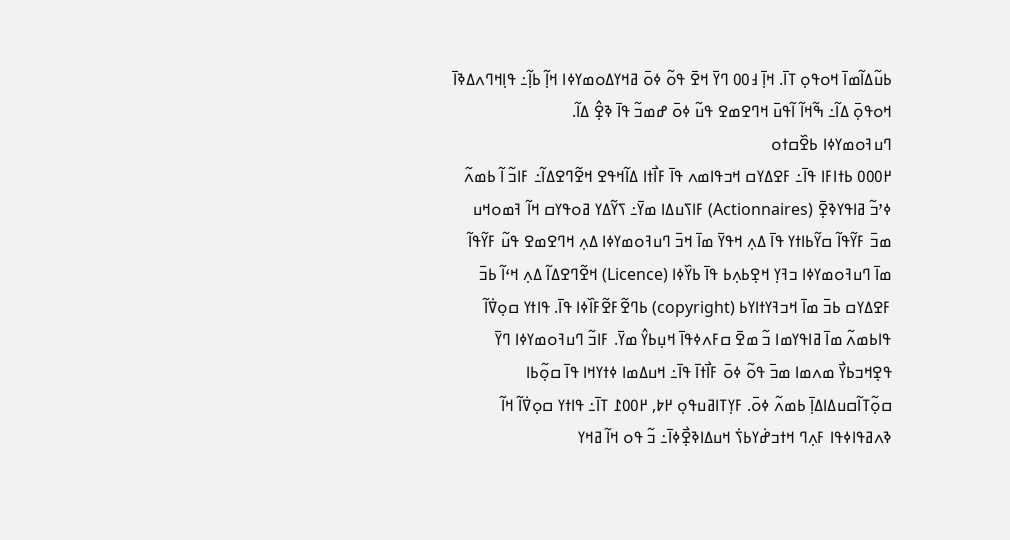ߕߎ߬ߡߊ߬ߘߊ߫ ߞߋߟߋ߲ ߠߊ߫. ߞߊ߲߫ ߃߀߀ ߣߌ߫ ߞߐ߫ ߟߋ߬ ߦߋ߫ ߥߞߌߡߋߘߌߦߊ ߞߊ߲߬ ߕߊ߲߬߸ ߟߊ߲ߞߣߍߡߢߊ߫ ߞߋߟߋ߲߫ ߡߊ߬߸ ߒ߬ߞߊ߬ ߊ߬ߟߎ߫ ߞߣߐߘߐ ߟߎ߬ ߦߋ߫ ߝߘߏ߬ ߟߊ߫ ߢߐ߲߮ ߡߊ߬.
ߣߎߔߋߘߌߦߊ ߕߐ߰ߛߙߋ
߂߀߀߀ ߕߙߊߓߊ ߟߊ߫߸ ߓߐߡߌߛ ߞߏߟߊߘߍ ߟߊ߫ ߓߊ߯ߙߊ ߡߊ߬ߞߟߐ ߞߐ߬ߣߐߡߊ߬߸ ߓߊߏ߬ ߊ߬ ߕߘߍ߬ ߦߴߏ߬ ߥߊߟߌߢߐ߲߫ (Actionnaires) ߓߊߖߎߡߊ ߘߌ߫߸ ߖߌ߬ߡߌ ߥߋߟߌߛ ߞߊ߬ ߔߘߋߞߎ ߘߏ߫ ߓߌ߬ߟߊ߬ ߛߌ߬ߕߊߙߌ ߟߊ߫ ߡߍ߲ ߞߟߌ߫ ߘߊ߫ ߞߏ߫ ߣߎߔߋߘߌߦߊ ߡߍ߲ ߞߣߐߘߐ ߟߎ߬ ߓߌ߬ߟߊ߬ ߘߊ߫ ߣߎߔߋߘߌߦߊ ߏߔߌ߲ ߞߐ߲ߕߍ߲ߕ ߟߊ߫ ߕߌ߰ߦߊ (Licence) ߞߐ߬ߣߐߡߊ߬ ߡߍ߲ ߞߵߊ߬ ߕߏ߫ ߓߐߡߌߛ ߕߏ߫ ߘߊ߫ ߞߏߔߌߙߊߌߕ (copyright) ߕߣߐ߬ߓߐ߬ߓߊ߰ߦߊ ߟߊ߫. ߟߊߙߌ ߛߋ߲ߜ߭ߊ߬ ߟߊߕߘߍ߬ ߘߊ߫ ߥߊߟߌߘߊ ߏ߬ ߘߐ߫ ߛߓߍߦߟߊ߫ ߞߎ߲ߕߌ߮ ߘߌ߫. ߓߊߏ߬ ߣߎߔߋߘߌߦߊ ߣߌ߫ ߟߐ߲ߞߏߕߌ߯ ߘߍߘߊ ߘߏ߫ ߟߋ߬ ߦߋ߫ ߓߊ߯ߙߊ߫ ߟߊ߫߸ ߞߎߡߘߊ ߦߙߌߞߊ ߟߊ߫ ߛߋ߲߬ߕߊ ߛߋ߲߬ߠߊ߬ߛߎߡߊߡߊ߲߫ ߕߘߍ߬ ߦߋ߫. ߓߌ߲ߠߊߥߎߟߋ߲ ߂߈, ߂߀߀߁ ߠߊ߫߸ ߟߊߙߌ ߛߋ߲ߜ߭ߊ߬ ߞߊ߬ ߢߍߥߟߊߦߟߊ ߓߍ߲ߣ ߞߙߏߝ߭ߌߕߖ߭ ߞߎߡߊߢߐ߲߯ߦߊ߫߸ ߏ߬ ߟߋ ߞߊ߬ ߥߞߌ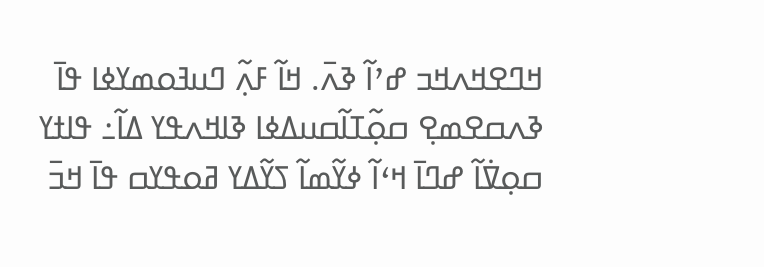ߞߣߐߞߍߞߏ ߝߴߊ߬ ߢߍ߫. ߞߊ߬ ߓߍ߲߬ ߣߎߔߋߘߌߦߊ ߟߊ߫ ߢߍߛߐߘߐ߲ ߛߋ߲߬ߠߊ߬ߛߎߡߦߊ ߢߊߞߍߟߌ ߡߊ߬߸ ߟߊߙߌ ߛߋ߲ߜ߭ߊ߬ ߝߣߊ߫ ߞߵߊ߬ ߦߌ߬ߘߊ߬ ߖߌ߬ߡߌ ߥߋߟߌߛ ߟߊ߫ ߞߏ߫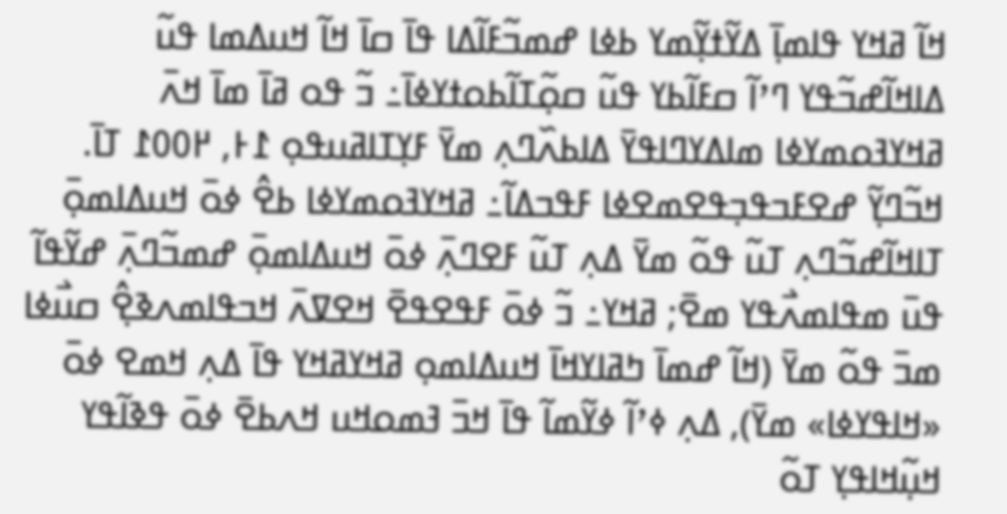ߞߊ߬ ߥߞߌ ߟߊߘߊ߲߫ ߡߌ߬ߙߌ߲߬ߘߌ ߕߦߊ ߝߘߏ߬ߓߊ߬ߡߊ ߟߊ߫ ߛߊ߫ ߞߊ߬ ߞߎߡߘߊ ߟߎ߬ ߡߊߞߊ߬ߝߏ߬ߟߌ ߣߴߊ߬ ߛߓߊ߬ߕߌ ߟߎ߬ ߛߋ߲߬ߠߊ߬ߕߋߙߌߦߊ߫߸ ߏ߬ ߟߋ ߥߊ߫ ߘߊ߫ ߞߍ߫ ߥߞߌߔߋߘߌߦߊ ߘߊߡߌߣߊߟߌ߫ ߡߊߕߍ߰ߣߍ߲ ߘߌ߫ ߓߌ߲ߠߊߥߎߟߋ߲ ߁߅, ߂߀߀߁ ߠߊ߫.
ߞߏ߬ߣߌ߲߬ ߝߐߓߏߟߏ߲ߟߐߘߐߦߊ ߓߟߏߡߊ߬߸ ߥߞߌߔߋߘߌߦߊ ߕߐ߮ ߦߋ߫ ߞߎߡߊߘߋ߲߫ ߠߊߞߊ߬ߝߏ߬ߣߍ߲ ߠߎ߬ ߟߋ߬ ߘߌ߫ ߡߍ߲ ߠߎ߬ ߓߐߣߍ߲߫ ߦߋ߫ ߞߎߡߊߘߋ߲߫ ߝߘߏ߬ߣߍ߲߫ ߝߌ߬ߟߊ߬ ߟߎ߫ ߘߟߊߘߍ߯ߟߌ ߘߐ߫; ߥߞߌ߸ ߏ߬ ߦߋ߫ ߓߟߐߟߐ߫ ߞߐߜߍ߫ ߞߏߟߊߘߍߢߐ߲߮ ߛߎ߯ߦߊ ߘߏ߫ ߟߋ߬ ߘߌ߫ (ߞߊ߬ ߝߘߊ߫ ߤߥߊߌߞߊ߫ ߞߎߡߊߘߋ߲ ߥߞߌߥߞߌ ߟߊ߫ ߡߍ߲ ߞߘߐ ߦߋ߫ «ߞߊߟߌߦߊ» ߘߌ߫), ߡߍ߲ ߦߴߊ߬ ߦߌ߬ߘߊ߬ ߟߊ߫ ߞߏ߫ ߔߘߋߞߎ ߞߍߕߐ߫ ߦߋ߫ ߟߢߊ߬ߟߌ ߞߎ߲߬ߞߊߟߌ߲ ߠߋ߬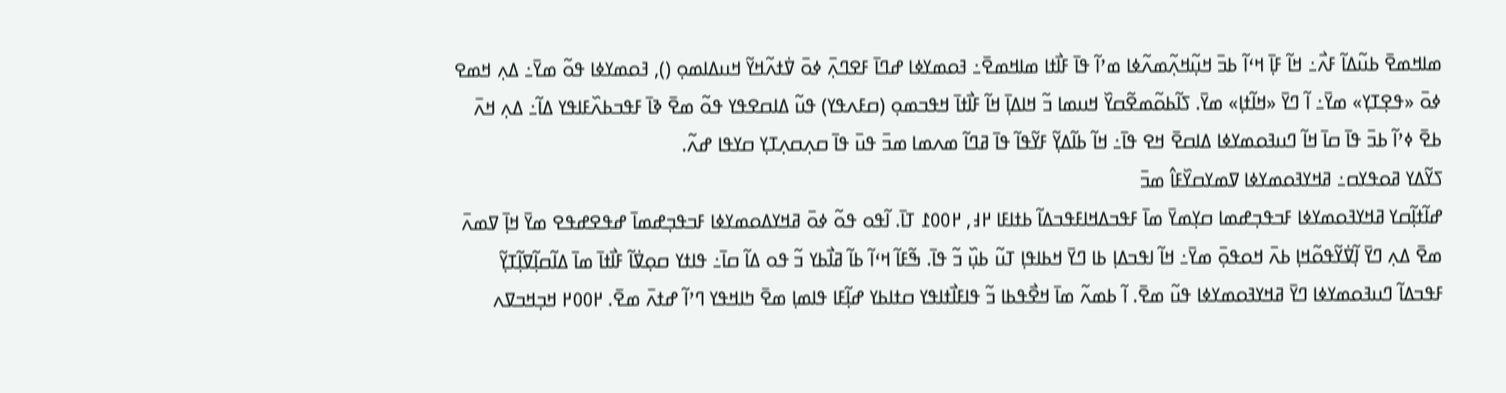ߘߊߞߘߐ߫ ߕߎ߬ߡߊ߬ ߓߍ߯߸ ߞߊ߬ ߓߊ߲߫ ߞߵߊ߬ ߕߏ߫ ߞߎ߲߬ߞߍ߲߬ߘߍ߬ߦߊ ߘߴߊ߬ ߟߊ߫ ߓߊ߯ߙߊ ߘߊߞߘߐ߫߸ ߔߋߘߌߦߊ ߝߣߊ߫ ߓߐߣߍ߲߫ ߦߋ߫ ߜ߭ߙߍ߬ߞߌ߬ ߞߎߡߊߘߋ߲ (), ߔߋߘߌߦߊ ߟߋ߬ ߘߌ߫߸ ߡߍ߲ ߞߘߐ ߦߋ߫ «ߟߐ߲ߠߌ߲» ߘߌ߫߸ ߊ߬ ߣߌ߫ «ߞߊ߬ߙߊ߲» ߘߌ߫. ߖߊ߬ߕߋ߬ߘߐ߬ߛߌ߰ ߞߎߘߊ ߏ߬ ߞߊߡߊ߲߫ ߞߊ߬ ߓߊ߯ߙߊ߫ ߞߟߏߘߋ߲ (ߛߓߍߟߌ) ߟߎ߬ ߡߊߛߐߟߌ ߟߋ߬ ߘߐ߫ ߢߊ߫ ߓߟߏߕߍ߰ߓߊߟߌ ߡߊ߬߸ ߡߍ߲ ߞߍ߫ ߕߐ߫ ߦߴߊ߬ ߕߏ߫ ߟߊ߫ ߛߊ߫ ߞߊ߬ ߣߎߔߋߘߌߦߊ ߡߊߛߐ߫ ߞߐ ߟߊ߫߸ ߞߊ߬ ߕߊ߬ߡߌ߲߬ ߓߌ߬ߟߊ߬ ߟߊ߫ ߥߣߊ߬ ߘߍߘߊ ߘߏ߫ ߟߎ߫ ߟߊ߫ ߛߍ߲ߛߍ߲ߠߌ߲ ߛߌߟߊ ߝߍ߬.
ߖߌ߬ߡߌ ߥߋߟߌߛ߸ ߥߞߌߔߋߘߌߦߊ ߜߘߌߛߌ߰ߓߊ߮ ߘߏ߫
ߝߊ߬ߙߊ߲߬ߛߌ ߥߞߌߔߋߘߌߦߊ ߓߏߟߏ߲ߝߘߊ ߛߌ߲ߘߌ߫ ߘߊ߫ ߓߟߏߡߞߊߓߟߏߡߊ߬ ߕߙߊߓߊ ߂߃, ߂߀߀߁ ߠߊ߫. ߊ߬ߟߋ ߟߋ߬ ߦߋ߫ ߥߞߌߡߋߘߌߦߊ ߓߏߟߏ߲ߝߘߊ߫ ߝߟߐߝߟߐ ߘߌ߫ ߞߊ߲߫ ߜߘߍ߫ ߘߐ߫ ߡߍ߲ ߣߌ߫ ߊ߲߬ߜ߭ߌ߬ߟߋ߬ߞߊ߲ ߕߍ߫ ߞߋߟߋ߲߫ ߘߌ߫߸ ߞߊ߬ ߊߟߏߡߊ߲ ߕߊ ߣߌ߫ ߞߕߊߟߊ߲ ߠߎ߬ ߕߎ߲߰ ߏ߬ ߟߊ߫. ߒ߬ߓߊ߬ ߞߵߊ߬ ߕߊ߬ ߥߊ߯ߕߌ ߏ߬ ߟߋ ߡߊ߬ ߛߊ߫߸ ߟߊߙߌ ߛߋ߲ߜ߭ߊ߬ ߓߊ߯ߙߊ߫ ߘߊ߫ ߡߊ߬ߛߊ߲߬ߜߊ߲߬ߠߌ߲߬ ߓߟߏߡߊ߬ ߣߎߔߋߘߌߦߊ ߣߌ߫ ߥߞߌߔߋߘߌߦߊ ߟߎ߬ ߘߐ߫. ߊ߬ ߕߘߍ߬ ߘߊ߫ ߞߐ߯ߟߕߊ ߏ߬ ߟߊߓߊ߯ߙߊߟߌ ߛߙߊߕߌ ߝߊ߲߬ߓߊ ߟߊߘߊ߲ ߘߐ߫ ߤߊߞߟߌ ߣߴߊ߬ ߝߙߍ߫ ߘߐ߫. ߂߀߀߂ ߞߏ߲ߞߏߜߍ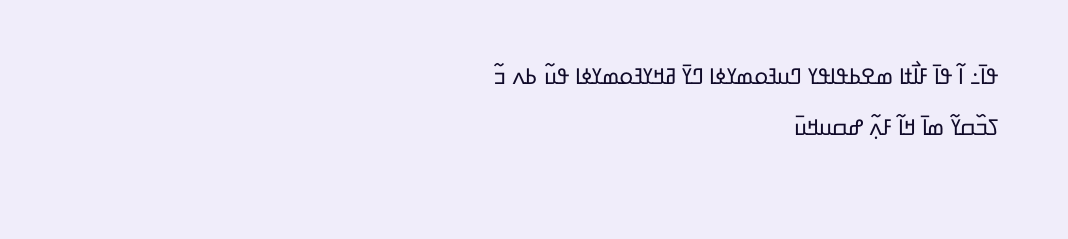ߟߊ߫߸ ߊ߬ ߟߊ߫ ߓߊ߯ߙߊ ߘߐߕߟߊߟߌ ߣߎߔߋߘߌߦߊ ߣߌ߫ ߥߞߌߔߋߘߌߦߊ ߟߎ߬ ߕߍ ߏ߬ ߖߏ߰ߛߌ߬ ߘߊ߫ ߞߊ߬ ߓߍ߲߬ ߝߛߎߞߎ߫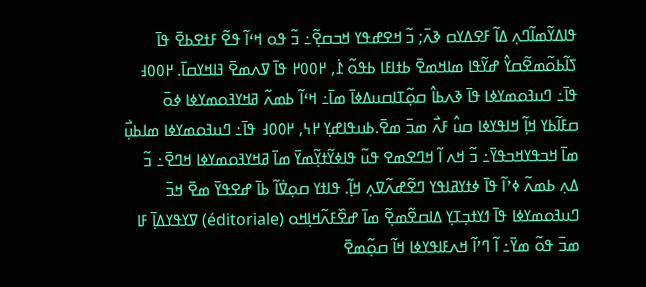ߟߊߡߌ߬ߘߊ߬ߣߍ߲ ߡߊ߬ ߓߐߡߌߛ ߢߍ߫; ߏ߬ ߞߐߝߟߌ ߞߏߛߐ߲߬߸ ߏ߬ ߟߋ ߞߵߊ߬ ߟߐ߬ ߓߙߐߕߐ߫ ߟߊ߫ ߖߊ߬ߕߋ߬ߘߐ߬ߛߌ߮ ߝߌ߬ߟߊ ߘߊߞߘߐ߫ ߕߙߊߓߊ ߕߟߋ߬ ߁߭, ߂߀߀߂ ߟߊ߫ ߜߍߘߐ߫ ߔߊߞߌߛߊ߫. ߂߀߀߃ ߟߊ߫߸ ߣߎߔߋߘߌߦߊ ߟߊ߫ ߢߍߕߊ߮ ߛߋ߲߬ߠߊߛߎߡߦߊ߫ ߘߊ߫߸ ߞߵߊ߬ ߕߘߍ߬ ߥߞߌߔߋߘߌߦߊ ߦߋ߫ ߛߓߊ߬ߕߌ ߞߊ߲߬ ߞߊߟߌߦߊ ߛߎ߮ ߓߍ߯ ߘߏ߫ ߘߐ߫.ߕߎߟߊߝߌ߲ ߂߆, ߂߀߀߃ ߟߊ߫߸ ߣߎߔߋߘߌߦߊ ߘߊߕߎ߲߯ ߘߊ߫ ߞߏߟߌߞߏߟߌ߫߸ ߏ߬ ߞߍ ߊ߬ ߞߣߐߘߐ ߟߎ߬ ߟߊߦߌ߬ߙߌ߲߬ߘߌ߫ ߘߊ߫ ߥߞߌߔߋߘߌߦߊ ߞߣߐ߫߸ ߏ߬ ߡߍ߲ ߕߘߍ߬ ߦߴߊ߬ ߟߊ߫ ߦߙߌߥߊߟߌ ߣߐ߬ߝߍ߬ߜߍ߲ ߞߊ߲߬. ߟߊߙߌ ߛߋ߲ߜ߭ߊ߬ ߕߊ߫ ߝߐߟߌ߫ ߘߐ߫ ߞߏ߫ ߣߎߔߋߘߌߦߊ ߟߊ߫ ߗߌߙߏ߲ߠߌ߲ ߡߊߛߐ߬ߘߐ߲߬ ߘߊ߫ ߝߐ߰ߓߍ߬ߞߊ߲ߞߋ (éditoriale) ߜߌߟߌߡߊ߲߫ ߓߊ ߘߏ߫ ߟߋ߬ ߘߌ߫߸ ߊ߬ ߣߴߊ߬ ߞߍߓߊߟߌߦߊ ߞߊ߬ ߛߋ߲߬ߘߐ߫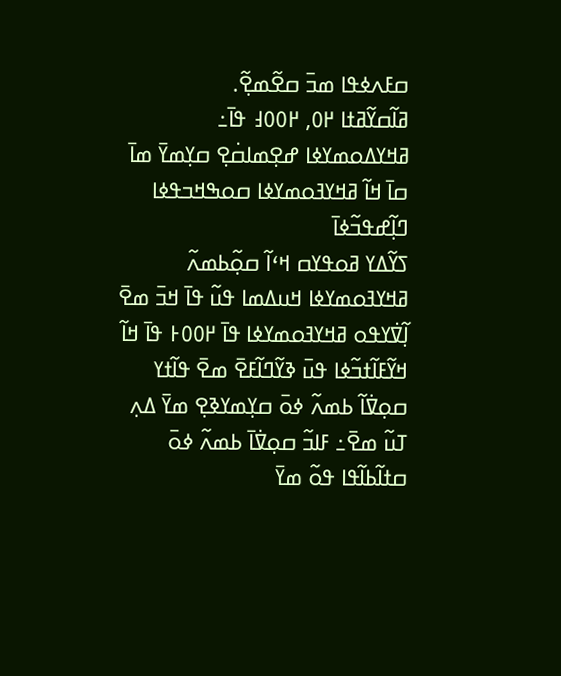ߛߓߍߦߟߊ ߘߏ߫ ߛߐ߬ߘߐ߲߬.
ߥߊ߬ߛߌ߬ߥߙߊ ߂߀, ߂߀߀߃ ߟߊ߫߸ ߥߞߌߡߋߘߌߦߊ ߝߐ߲ߘߊߛ߭ߐ߲ ߛߌ߲ߘߌ߫ ߘߊ߫ ߛߊ߫ ߞߊ߬ ߥߞߌߔߋߘߌߦߊ ߛߋߒߞߏߟߦߊ ߣߊ߲߬ߝߟߏ߬ߦߊ߫
ߖߌ߬ߡߌ ߥߋߟߌߛ ߞߵߊ߬ ߛߋ߲߬ߕߘߍ߬ ߥߞߌߔߋߘߌߦߊ ߞߎߡߘߊ ߟߎ߬ ߟߊ߫ ߞߏ߫ ߘߐ߫ ߊ߲߬ߜ߭ߌߟߋ ߥߞߌߔߋߘߌߦߊ ߟߊ߫ ߂߀߀߅ ߟߊ߫ ߞߊ߬ ߞߌ߬ߓߊ߬ߙߏ߬ߦߊ ߟߎ߫ ߢߌ߬ߣߊ߬ߓߐ߫ ߘߐ߫ ߟߊ߬ߙߌ ߛߋ߲ߜ߭ߊ߬ ߕߘߍ߬ ߦߋ߫ ߛߌ߲ߘߌߢߐ߲ ߘߌ߫ ߡߍ߲ ߠߎ߬ ߘߐ߫߸ ߓߊߏ߬ ߛߋ߲ߜ߭ߊ߫ ߕߘߍ߬ ߦߋ߫ ߛߙߊ߬ߕߊ߬ߟߊ ߟߋ߬ ߘߌ߫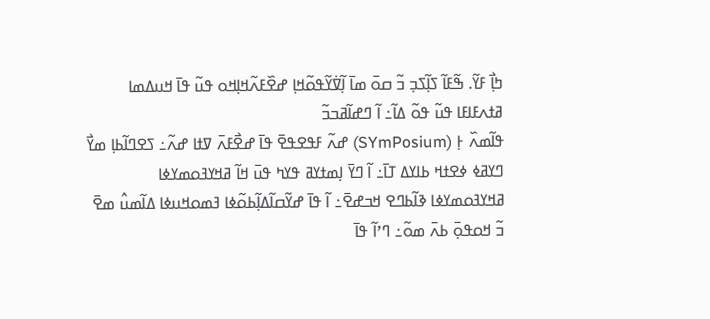ߤߊ߲߯ ߓߌ߬. ߒ߬ߓߊ߬ ߖߊ߲߬ߖߏ߲ ߏ߬ ߛߋ߫ ߘߊ߫ ߊ߲߬ߜ߭ߌ߬ߟߋ߬ߞߊ߲ ߝߐ߰ߓߍ߬ߞߊ߲ߞߋ ߟߎ߬ ߟߊ߫ ߞߎߡߘߊ ߥߙߍߓߊߓߊ ߟߎ߬ ߟߋ߬ ߡߊ߬߸ ߊ߬ ߣߝߊ߬ߥߏߏ߬
ߟߊ߬ߘߍ߰ ߅߲ (SYmPosium) ߝߍ߬ ߓߟߐߟߐ߫ ߟߊ߫ ߝߐ߯ߓߍ߫ ߜߙߊ ߝߍ߬߸ ߖߐߣߊ߬ߕߊ߲ ߘߌ߯ ߣߌߥߦ ߦߐߙߞ ߕߊߌߡ ߠߊ߫߸ ߊ߬ ߣߌ߫ ߊ߲ߘߙߌߥ ߟߌߤ ߟߎ߫ ߞߊ߬ ߥߞߌߔߋߘߌߦߊ ߥߞߌߔߋߘߌߦߊ ߢߊ߬ߕߣߐ ߞߏߝߐ߫߸ ߊ߬ ߟߊ߫ ߝߌ߬ߛߊ߬ߡߊ߲߬ߕߋ߬ߦߊ ߔߘߋߞߎߦߊ ߡߊ߬ߘߎ߮ ߘߐ߫ ߏ߬ ߞߋߟߋ߲߫ ߕߍ߫ ߘߋ߬߸ ߣߴߊ߬ ߟߊ߫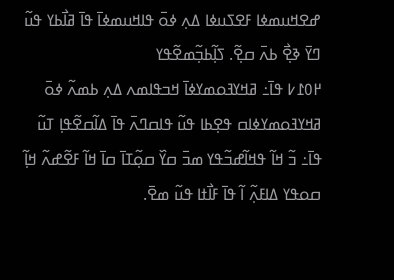ߝߐߞߎߘߦߊ ߓߐߖߎߦߊ ߡߍ߲ ߦߋ߫ ߟߊߞߎߘߦߊ߫ ߟߊ߫ ߥߊ߯ߕߌ ߟߎ߬ ߣߌ߫ ߢߐ߲߯ ߕߍ߫ ߛߐ߲߬. ߖߊ߲߬ߕߏ߲߬ߘߐ߬ߟߌ
߂߀߁߇ ߟߊ߫߸ ߥߞߌߔߋߘߌߦߊ߫ ߞߏߟߊߘߍ ߡߍ߲ ߕߘߍ߬ ߦߋ߫ ߥߞߌߔߋߘߌߦߊߛ ߟߐ߲ߕߊ ߟߎ߬ ߟߊߛߣߍ߫ ߟߊ߫ ߡߊ߬ߛߐ߬ߟߊ߲ ߠߎ߬ ߟߊ߫߸ ߏ߬ ߞߊ߬ ߟߞߊ߬ߝߏ߬ߟߌ ߘߏ߫ ߛߌ߰ ߛߋ߲߬ߠߊ߫ ߛߊ߫ ߞߊ߬ ߓߐ߬ߝߍ߬ ߞߊ߲߬ ߛߋߟߌ ߡߊߓߍ߲߬ ߊ߬ ߟߊ߫ ߓߊ߯ߙߊ ߟߎ߬ ߘߐ߫.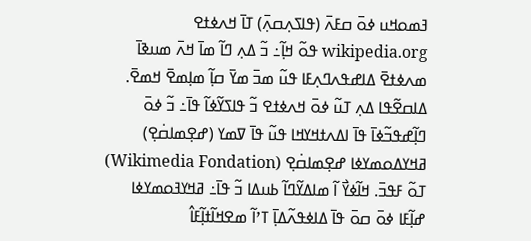ߔߘߋߞߎ ߦߋ߫ ߛߓߍ߫ (ߟߊߖߍ߲ߛߍ߲߫) ߠߊ߫ ߞߍߦߙߐ wikipedia.org ߟߋ߬ ߞߊ߲߬߸ ߏ߬ ߡߍ߲ ߣߊ߬ ߘߊ߫ ߞߍ߫ ߘߎߢߊ߫ ߘߍߦߙߐ߫ ߡߊߝߟߍߣߍ߲ߓߊ ߟߎ߬ ߘߏ߫ ߘߌ߫ ߛߊ߲߬ ߘߊ߲ߘߐ߫ ߞߘߐ߫. ߡߊߛߐ߬ߟߊ ߡߍ߲ ߠߎ߬ ߦߋ߫ ߞߍߦߙߐ ߏ߬ ߟߊߖߌ߬ߦߊ߬ ߟߊ߫߸ ߏ߬ ߦߋ߫ ߣߊ߲߬ߝߟߏ߬ߦߊ߫ ߟߊ߫ ߊߡߍߙߞߌߞߊ ߟߎ߬ ߟߊ߫ ߜߘߌ (ߝߐ߲ߘߊߛ߭ߐ߲) ߥߞߌߡߋߘߌߦߊ ߝߐ߲ߘߊߛ߭ߐ߲ (Wikimedia Fondation) ߠߋ߬ ߓߟߏ߫. ߞߊ߬ߦߌ߯ ߊ߬ ߘߊߡߌ߬ߣߊ߬ ߕߎߡߊ ߏ߬ ߟߊ߫߸ ߥߞߌߔߋߘߌߦߊ ߝߊ߲߬ߓߊ ߦߋ߫ ߛߋ߫ ߟߊ߫ ߡߊߦߟߍ߬ߡߊ߲߫ ߠߴߊ߬ ߘߐߞߊ߬ߙߊ߲߬ߓߊ߮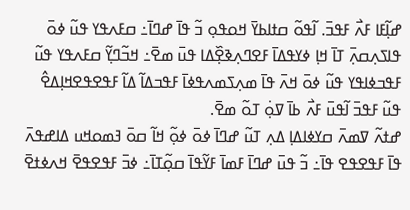ߝߊ߲߬ߓߊ ߓߍ߯ ߓߟߏ߫. ߊ߬ߟߋ߬ ߛߙߊߕߌ߫ ߞߋߟߋ߲ ߏ߬ ߟߊ߫ ߝߣߊ߫߸ ߛߓߍߟߌ ߟߎ߬ ߦߋ߫ ߟߊߖߍ߲ߛߍ߲߫ ߠߊ߫ ߞߊ߲ ߦߌߟߡߊ߫ ߓߐߣߍ߲ߢߐ߲߰ߡߊ ߟߎ߫ ߘߐ߫߸ ߞߏ߬ߣߌ߲߬ ߛߓߍߟߌ ߟߎ߬ ߓߟߏߦߊߟߌ ߟߎ߬ ߦߋ߫ ߞߍ߫ ߟߊ߫ ߘߍ߲ߖߘߍߟߦߊ߫ ߓߟߏߡߊ߬ ߡߊ߬ ߓߟߐߟߐߞߊ߲ߡߐ߮ ߟߎ߬ ߓߟߏ߫ ߊ߬ߟߎ߫ ߓߍ߯ ߕߊ߫ ߜߋ߲߭ ߠߋ߬ ߘߐ߫.
ߝߙߍ߬ ߜߘߍ߫ ߛߌߦߊߡߊ߲ ߡߍ߲ ߠߎ߬ ߝߣߊ߫ ߦߋ߫ ߦߋ߲߬ ߞߊ߬ ߛߋ߫ ߔߘߋߞߎ ߡߊߝߟߍ߫ ߟߊ߫ ߓߟߐߟߐ ߟߊ߫߸ ߏ߬ ߟߎ߫ ߝߣߊ߫ ߓߘߊ߫ ߓߌ߬ߟߊ߫ ߛߋ߲߬ߠߊ߫߸ ߦߏ߫ ߓߟߐߟߐ߫ ߞߍߦߙߐ߫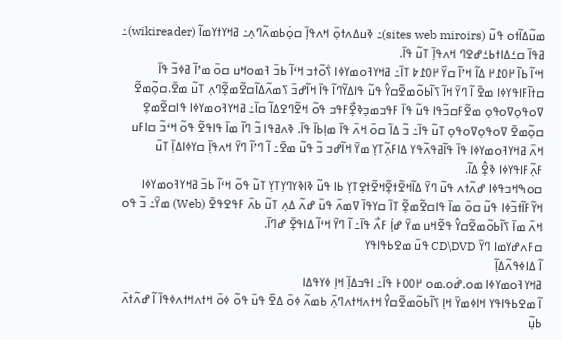ߘߎ߬ߡߊ߬ߙߋ ߟߎ߬ (sites web miroirs)߸ ߢߎߡߍߙߋ߲߫ ߞߍߟߊ߲߫ ߛߋ߲߭ߕߘߍ߬ߣߍ߲߸ ߥߞߌߙߌߘߊ߬ (wikireader)߸ ߥߟߊ߫ ߛߑߡߊߙߕߑߝߐߣ ߞߍߟߊ߲߫ ߠߎ߬ ߟߊ߫.
ߞߵߊ߬ ߕߊ߬ ߂߀߁߂ ߡߊ߬ ߞߴߊ߬ ߛߌ߰ ߂߀߁߈ ߠߊ߫߸ ߥߞߌߔߋߘߌߦߊ ߖ߭ߋ߬ߙߏ ߞߵߊ߬ ߕߏ߫ ߔߘߋߞߎ ߛߋ߫ ߘߴߊ߬ ߥߦߏ߬ ߟߊ߫ ߛߙߊ߬ߓߊߟߌߦߊ ߘߐ߫ ߊ߬ ߣߌ߫ ߞߊ߬ ߖߊ߬ߕߋ߬ߘߐ߬ߛߌ߮ ߟߎ߬ ߟߊߡߌ߬ߣߊ߬ ߟߊ߫ ߞߊ߬ߝߏ߫ ߖߘߍ߬ߡߊ߬ߛߐ߬ߘߐ߲߬ߣߍ߲ ߠߎ߬ ߘߐ߫.ߛߋ߲߬ߘߐ߬ ߜߋߟߋ߲ߜߋߟߋ߲ ߘߐ߬ߓߛߏ߬ߟߊ ߟߎ߬ ߟߊ߫ ߓߟߏߘߏ߲ߢߐ߲߯ߓߟߏ ߟߋ߬ ߞߐ߬ߣߐߡߊ߬ ߛߊ߫߸ ߥߞߌߔߋߘߌߦߊ ߟߊߛߐ߬ߘߐ߲ ߛߋ߲߬ߘߐ߫ ߜߋߟߋ߲ߜߋߟߋ߲ ߠߎ߬ ߟߊ߫߸ ߏ߬ ߡߊ߫ ߛߋ߫ ߞߍ߫ ߟߊ߫ ߘߊ߲ߕߊ߫ ߟߊ߫. ߢߍߥߟߊ ߏ߬ ߣߊ߬ ߘߊ߫ ߟߊߟߐ߬ ߟߋ߬ ߞߵߏ߬ ߛߊߓߎ ߞߍ߫ ߥߞߌߔߋߘߌߦߊ ߟߊ߫ ߟߊ߬ߥߟߍ߬ߟߌ ߡߊߓߍ߲߬ߠߌ߲ ߘߌ߫ ߞߊ߬ߝߏ ߏ߬ ߟߎ߬ ߘߐ߫߸ ߊ߬ ߣߴߊ߬ ߣߌ߫ ߞߍߟߊ߲߫ ߛߌߦߊߡߊ߲߫ ߠߎ߫ ߓߍ߲߬ߓߊߟߌߦߊ ߢߐ߲߮ ߡߊ߬.
ߛߋߒߞߏߟߦߊ ߝߍ߬ߙߍ ߟߎ߬ ߣߌ߫ ߡߊ߬ߞߐ߬ߙߐ߲߬ߞߐ߬ߙߐ߲ߠߌ߲ ߕߊ ߟߎ߬ ߢߊߢߌߣߌ߲ߠߌ߲ ߠߎ߬ ߟߋ߬ ߞߵߊ߬ ߕߏ߫ ߥߞߌߔߋߘߌߦߊ ߞߌ߬ߓߊ߬ߙߏ߬ߦߊ ߟߎ߬ ߛߋ߫ ߘߊ߫ ߟߊߛߐ߬ߘߐ߲߬ ߠߊ߫ ߛߌߟߊ߫ ߜߘߍ߫ ߟߎ߫ ߝߍ߬ ߡߍ߲ ߠߎ߬ ߕߍ߫ ߓߟߐߟߐ߫ (Web) ߘߌ߫߸ ߏ߬ ߟߋ ߞߍ߫ ߘߊ߫ ߖߊ߬ߕߋ߬ߘߐ߬ߛߌ߮ ߟߐ߬ߞߎ ߘߌ߫ ߝߊ߲߭ ߓߍ߯ ߟߊ߫߸ ߊ߬ ߣߌ߫ ߞߵߊ߬ ߡߊߟߐ߲߫ ߝߣߊ߫.
ߛߓߍߝߌߘߊ ߣߌ߫ CD\DVD ߟߎ߫ ߘߐߕߟߊߟߌ
ߊ߬ ߡߊߦߟߍ߬ߡߊ߲߬
ߥߞߌߔߋߘߌߦߊ ߘߋ.ߝ߭ߋ.ߘߋ ߂߀߀߅ ߟߊ߫߸ ߊߟߏߡߊ߲߫ ߞߊ߲ ߦߌߟߡߊ
ߊ߬ ߘߐߕߟߊߟߌ ߞߊߦߘߌ߫ ߞߊ߲ ߖߊ߬ߕߋ߬ߘߐ߬ߛߌ߮ ߞߙߍߞߙߍߣߍ߲߫ ߕߘߍ߬ ߦߋ߫ ߡߐ߰ ߟߎ߫ ߟߋ߬ ߦߋ߫ ߞߙߍߞߙߍߦߟߊ߫ ߊ߬ ߝߍ߬ߙߍ߫ ߕߎ߲߬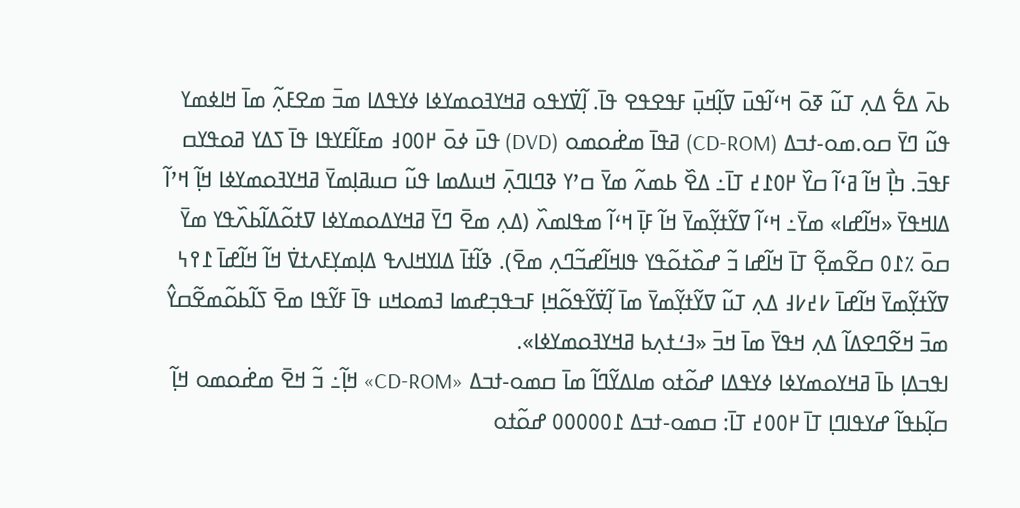ߕߍ߫ ߡߐ߱ ߡߍ߲ ߠߎ߬ ߧߋ߫ ߞߵߊ߬ߟߎ߫ ߜߊ߲߬ߞߎ߲߫ ߓߟߐߟߐ ߟߊ߫. ߊ߲߬ߜ߭ߌߟߋ ߥߞߌߔߋߘߌߦߊ ߦߌߟߡߊ ߘߏ߫ ߘߐߓߍ߲߬ ߘߊ߫ ߞߊߦߘߌ ߟߎ߬ ߣߌ߫ ߛߋ.ߘߋ-ߙߏߡ (CD-ROM) ߥߟߊ߫ ߘߝ߭ߋߘߋ (DVD) ߟߎ߫ ߦߋ߫ ߂߀߀߃ ߘߓߊ߬ߓߌߟߊ ߟߊ߫ ߖߡߌ ߥߋߟߌߛ ߓߟߏ߫. ߤߊ߲߯ ߞߊ߬ ߥߵߊ߬ ߛߌ߰ ߂߀߁߄ ߠߊ߫߸ ߡߐ߰ ߕߘߍ߬ ߘߌ߫ ߛߴߌ ߢߣߊߣߍ߲߫ ߞߎߡߘߊ ߟߎ߬ ߛߎߥߊ߲ߘߌ߫ ߥߞߌߔߋߘߌߦߊ ߞߊ߲߬ ߞߴߊ߬ ߡߊߞߟߌ߫ «ߞߊ߬ߝߊ» ߘߌ߫߸ ߞߵߊ߬ ߜߌ߬ߙߌ߲߬ߘߌ߫ ߞߊ߬ ߓߊ߲߫ ߞߵߊ߬ ߘߟߊߘߍ߰ (ߡߍ߲ ߘߐ߫ ߣߌ߫ ߥߞߌߡߋߘߌߦߊ ߜߙߋ߬ߡߊ߬ߕߍ߰ߟߌ ߘߌ߫ ߛߋ߫ ٪߁߀ ߛߐ߬ߘߐ߲߬ ߠߊ߫ ߞߊ߬ߝߊ ߏ߬ ߝߋ߰ߙߋ߬ߟߌ ߟߊߞߊ߬ߝߏ߬ߣߍ߲ ߘߐ߫). ߢߊ߬ߙߊ߫ ߡߊߌߞߊߍߟ ߡߊ߲ߘߌ߲ߓߍߙߜ߭ ߞߊ߬ ߞߊ߬ߝߊ߫ ߁߉߆ ߜߌ߬ߙߌ߲߬ߘߌ߫ ߞߊ߬ߝߊ߫ ߇߄߇߃ ߡߍ߲ ߠߎ߬ ߜߌ߬ߙߌ߲߬ߘߌ߫ ߘߊ߫ ߊ߲߬ߜ߭ߌ߬ߟߋ߬ߞߊ߲ ߓߏߟߏ߲ߝߘߊ ߔߘߋߞߎ ߟߊ߫ ߓߌ߬ߟߊ ߘߐ߫ ߖߊ߬ߕߋ߬ߘߐ߬ߛߌ߮ ߘߏ߫ ߞߐ߬ߣߐߡߊ߬ ߡߍ߲ ߞߟߌ߫ ߘߊ߫ ߞߏ߫ «ߔߑߙߍ߲ߕ ߥߞߌߔߋߘߌߦߊ».
ߊߟߏߡߊ߲ ߕߊ߫ ߥߞߌߋߘߌߦߊ ߦߌߟߡߊ ߝߋ߬ߙߋ ߘߊߡߌ߬ߣߊ߬ ߘߊ߫ ߛߘߋ-ߙߏߡ «CD-ROM» ߞߊ߲߬߸ ߏ߬ ߞߐ߫ ߘߝ߭ߋߘߋ ߞߊ߲߬ ߛߊ߲߬ߕߟߊ߬ ߝߌߟߊߣߊ߲ ߠߊ߫ ߂߀߀߄ ߠߊ߫: ߛߘߋ-ߙߏߡ ߁߀߀߀߀߀ ߝߋ߬ߙߋ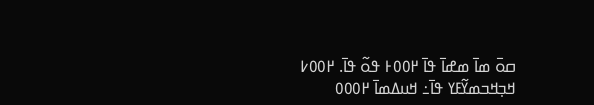ߛߋ߫ ߘߊ߫ ߘߝߊ߫ ߟߊ߫ ߂߀߀߅ ߟߋ߬ ߟߊ߫. ߂߀߀߇ ߞߏ߲ߞߏߘߌ߬ߓߌ ߟߊ߫߸ ߞߎߡߘߊ߫ ߂߀߀߀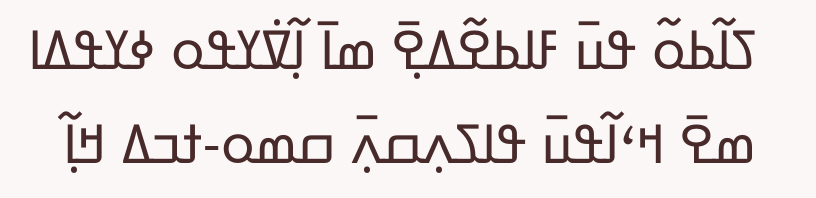ߖߊ߬ߕߋ߬ ߟߎ߫ ߓߊߕߐ߬ߡߐ߲߫ ߘߊ߫ ߊ߲߬ߜ߭ߌߟߋ ߦߌߟߡߊ ߘߐ߫ ߞߵߊ߬ߟߎ߫ ߟߊߖߍ߲ߛߍ߲߫ ߛߘߋ-ߙߏߡ ߞߊ߲߬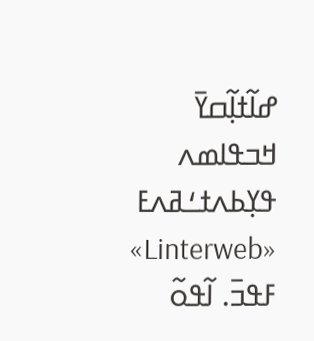ߝߊ߬ߙߊ߲߬ߛߌ߫ ߞߏߟߊߘߍ ߟߌ߲ߕߍߙߑߥߍߓ «Linterweb» ߓߟߏ߫. ߊ߬ߟߋ߬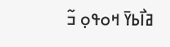ߥߊ߯ߕߌ߫ ߞߋߟߋ߲ ߏ߬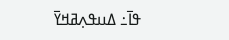ߟߊ߫߸ ߡߎߟߍ߲ߥߞߌ߫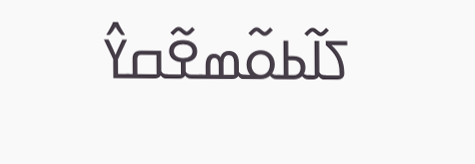ߖߊ߬ߕߋ߬ߘߐ߬ߛߌ߮